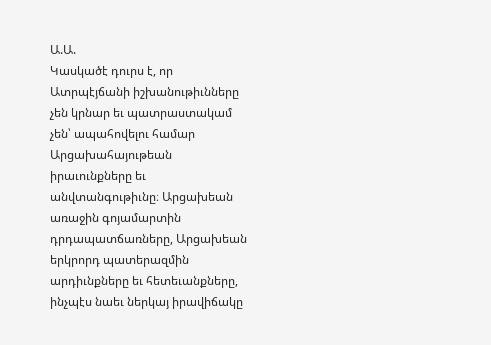Ա.Ա.
Կասկածէ դուրս է, որ Ատրպէյճանի իշխանութիւնները չեն կրնար եւ պատրաստակամ չեն՝ ապահովելու համար Արցախահայութեան իրաւունքները եւ անվտանգութիւնը։ Արցախեան առաջին գոյամարտին դրդապատճառները, Արցախեան երկրորդ պատերազմին արդիւնքները եւ հետեւանքները, ինչպէս նաեւ ներկայ իրավիճակը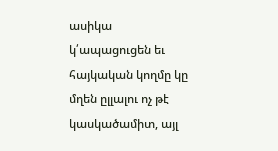ասիկա կ՛ապացուցեն եւ հայկական կողմը կը մղեն ըլլալու ոչ թէ կասկածամիտ, այլ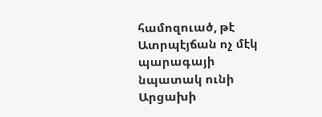համոզուած, թէ Ատրպէյճան ոչ մէկ պարագայի նպատակ ունի Արցախի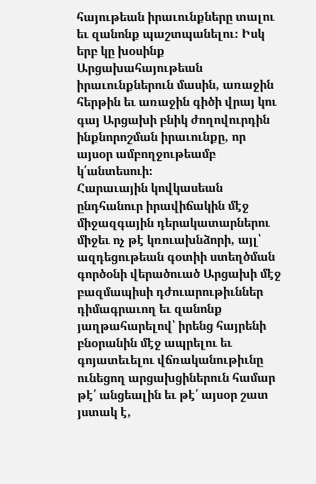հայութեան իրաւունքները տալու եւ զանոնք պաշտպանելու։ Իսկ երբ կը խօսինք Արցախահայութեան իրաւունքներուն մասին, առաջին հերթին եւ առաջին գիծի վրայ կու գայ Արցախի բնիկ ժողովուրդին ինքնորոշման իրաւունքը, որ այսօր ամբողջութեամբ կ՛անտեսուի։
Հարաւային կովկասեան ընդհանուր իրավիճակին մէջ միջազգային դերակատարներու միջեւ ոչ թէ կռուախնձորի, այլ՝ ազդեցութեան գօտիի ստեղծման գործօնի վերածուած Արցախի մէջ բազմապիսի դժուարութիւններ դիմագրաւող եւ զանոնք յաղթահարելով՝ իրենց հայրենի բնօրանին մէջ ապրելու եւ գոյատեւելու վճռականութիւնը ունեցող արցախցիներուն համար թէ՛ անցեալին եւ թէ՛ այսօր շատ յստակ է,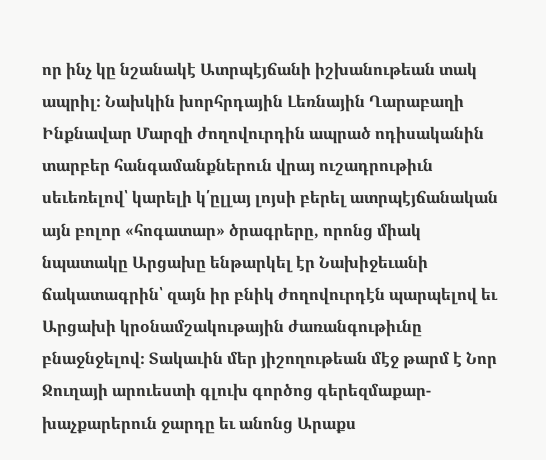որ ինչ կը նշանակէ Ատրպէյճանի իշխանութեան տակ ապրիլ։ Նախկին խորհրդային Լեռնային Ղարաբաղի Ինքնավար Մարզի ժողովուրդին ապրած ոդիսականին տարբեր հանգամանքներուն վրայ ուշադրութիւն սեւեռելով՝ կարելի կ՛ըլլայ լոյսի բերել ատրպէյճանական այն բոլոր «հոգատար» ծրագրերը, որոնց միակ նպատակը Արցախը ենթարկել էր Նախիջեւանի ճակատագրին՝ զայն իր բնիկ ժողովուրդէն պարպելով եւ Արցախի կրօնամշակութային ժառանգութիւնը բնաջնջելով։ Տակաւին մեր յիշողութեան մէջ թարմ է Նոր Ջուղայի արուեստի գլուխ գործոց գերեզմաքար- խաչքարերուն ջարդը եւ անոնց Արաքս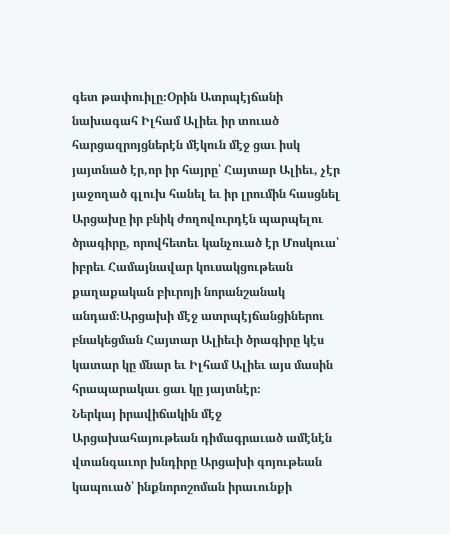գետ թափուիլը։Օրին Ատրպէյճանի նախագահ Իլհամ Ալիեւ իր տուած հարցազրոյցներէն մէկուն մէջ ցաւ իսկ յայտնած էր,որ իր հայրը՝ Հայտար Ալիեւ, չէր յաջողած գլուխ հանել եւ իր լրումին հասցնել Արցախը իր բնիկ ժողովուրդէն պարպելու ծրագիրը, որովհետեւ կանչուած էր Մոսկուա՝ իբրեւ Համայնավար կուսակցութեան քաղաքական բիւրոյի նորանշանակ անդամ։Արցախի մէջ ատրպէյճանցիներու բնակեցման Հայտար Ալիեւի ծրագիրը կէս կատար կը մնար եւ Իլհամ Ալիեւ այս մասին հրապարակաւ ցաւ կը յայտնէր։
Ներկայ իրավիճակին մէջ Արցախահայութեան դիմագրաւած ամէնէն վտանգաւոր խնդիրը Արցախի գոյութեան կապուած՝ ինքնորոշոման իրաւունքի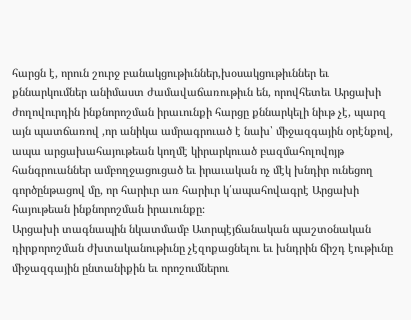հարցն է, որուն շուրջ բանակցութիւններ,խօսակցութիւններ եւ քննարկումներ անիմաստ ժամավաճառութիւն են, որովհետեւ Արցախի ժողովուրդին ինքնորոշման իրաւունքի հարցը քննարկելի նիւթ չէ, պարզ այն պատճառով ,որ անիկա ամրագրուած է նախ՝ միջազգային օրէնքով, ապա արցախահայութեան կողմէ կիրարկուած բազմահոլովոյթ հանգրուաններ ամբողջացուցած եւ իրաւական ոչ մէկ խնդիր ունեցող գործընթացով մը, որ հարիւր առ հարիւր կ՛ապահովագրէ Արցախի հայութեան ինքնորոշման իրաւունքը։
Արցախի տագնապին նկատմամբ Ատրպէյճանական պաշտօնական դիրքորոշման ժխտականութիւնը չէզոքացնելու եւ խնդրին ճիշդ էութիւնը միջազգային ընտանիքին եւ որոշումներու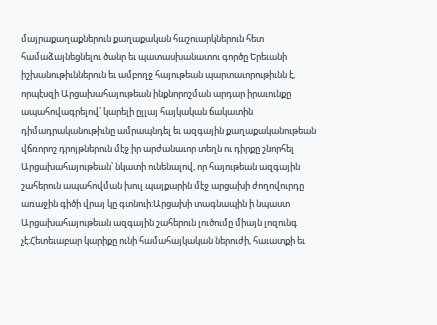մայրաքաղաքներուն քաղաքական հաշուարկներուն հետ համաձայնեցնելու ծանր եւ պատասխանատու գործը Երեւանի իշխանութիւններուն եւ ամբողջ հայութեան պարտաւորութիւնն է, որպէսզի Արցախահայութեան ինքնորոշման արդար իրաւունքը ապահովագրելով՝ կարելի ըլլայ հայկական ճակատին դիմադրականութիւնը ամրապնդել եւ ազգային քաղաքականութեան վճռորոշ դրոյթներուն մէջ իր արժանաւոր տեղն ու դիրքը շնորհել Արցախահայութեան՝ նկատի ունենալով, որ հայութեան ազգային շահերուն ապահովման խուլ պայքարին մէջ արցախի ժողովուրդը առաջին գիծի վրայ կը գտնուի։Արցախի տագնապին ի նպաստ Արցախահայութեան ազգային շահերուն լուծումը միայն լոզունգ չէ։Հետեւաբար կարիքը ունի համահայկական ներուժի, հաւատքի եւ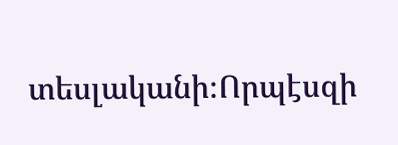տեսլականի։Որպէսզի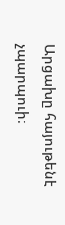Արցախը հայութենէ չպարպուի։